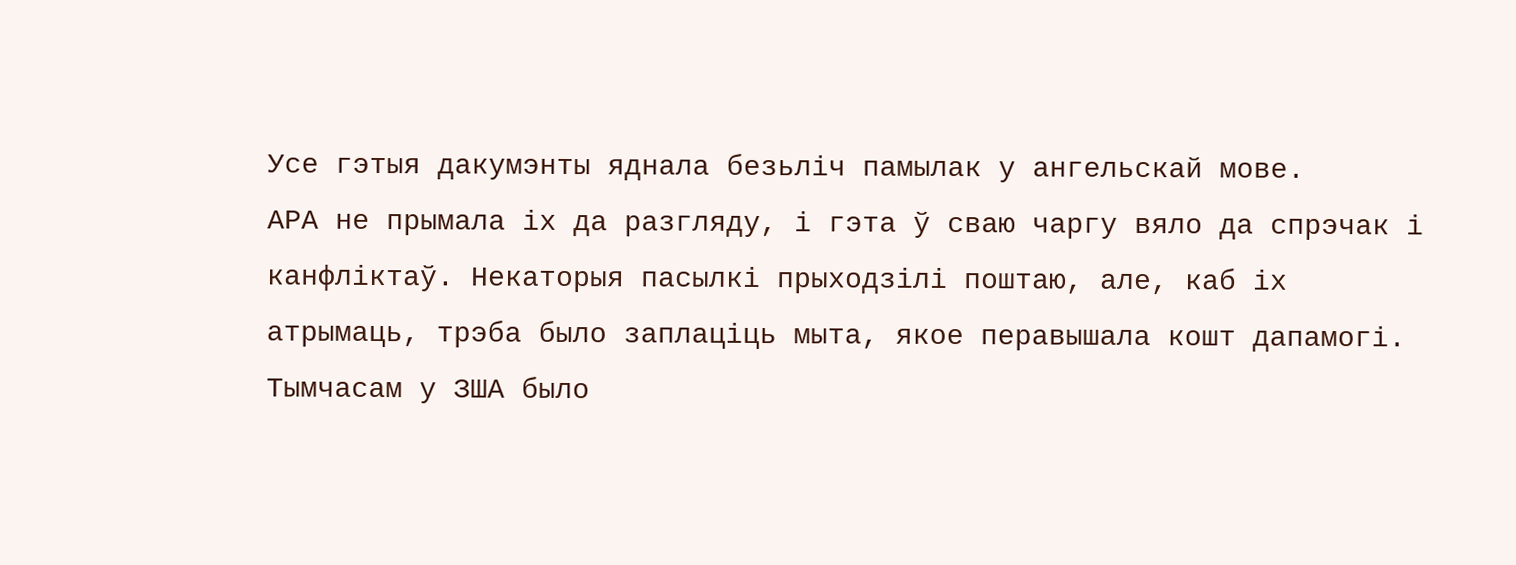Усе гэтыя дакумэнты яднала безьліч памылак у ангельскай мове.
АРА не прымала іх да разгляду, і гэта ў сваю чаргу вяло да спрэчак і канфліктаў. Некаторыя пасылкі прыходзілі поштаю, але, каб іх атрымаць, трэба было заплаціць мыта, якое перавышала кошт дапамогі. Тымчасам у ЗША было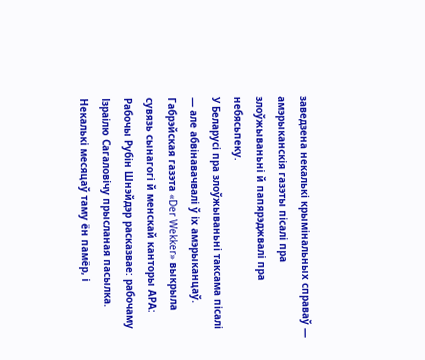заведзена некалькі крымінальных справаў — амэрыканскія газэты пісалі пра злоўжываньні й папярэджвалі пра небясьпеку.
У Беларусі пра злоўжываньні таксама пісалі — але абвінавачвалі ў іх амэрыканцаў. Габрэйская газэта «Der Wekker» выкрыла сувязь сынагогі й менскай канторы АРА:
Рабочы Рубін Шнэйдэр расказвае: рабочаму Ізраілю Сагаловічу прысланая пасылка. Некалькі месяцаў таму ён памёр, і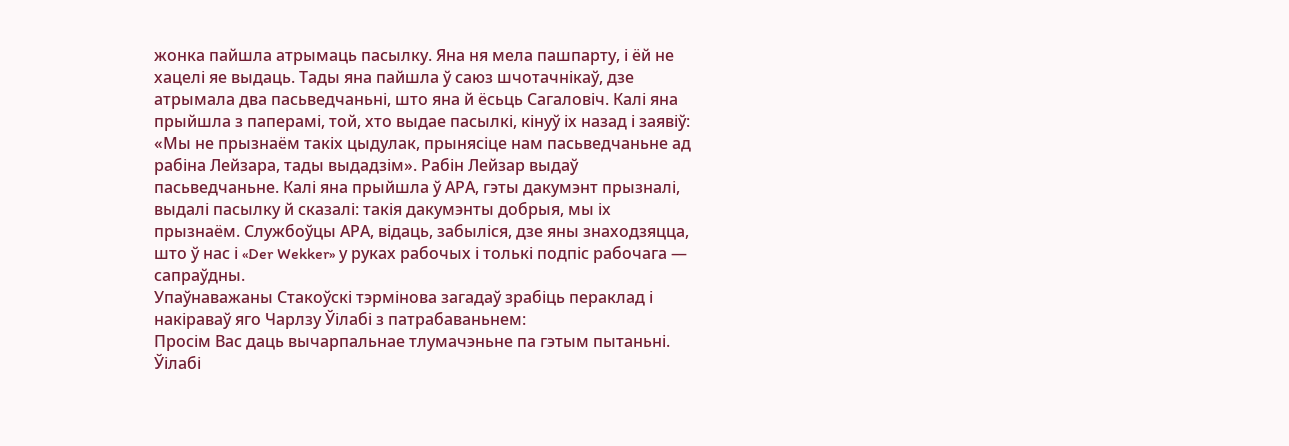жонка пайшла атрымаць пасылку. Яна ня мела пашпарту, і ёй не хацелі яе выдаць. Тады яна пайшла ў саюз шчотачнікаў, дзе атрымала два пасьведчаньні, што яна й ёсьць Сагаловіч. Калі яна прыйшла з паперамі, той, хто выдае пасылкі, кінуў іх назад і заявіў: «Мы не прызнаём такіх цыдулак, прынясіце нам пасьведчаньне ад рабіна Лейзара, тады выдадзім». Рабін Лейзар выдаў пасьведчаньне. Калі яна прыйшла ў АРА, гэты дакумэнт прызналі, выдалі пасылку й сказалі: такія дакумэнты добрыя, мы іх прызнаём. Службоўцы АРА, відаць, забыліся, дзе яны знаходзяцца, што ў нас і «Der Wekker» у руках рабочых і толькі подпіс рабочага — сапраўдны.
Упаўнаважаны Стакоўскі тэрмінова загадаў зрабіць пераклад і накіраваў яго Чарлзу Ўілабі з патрабаваньнем:
Просім Вас даць вычарпальнае тлумачэньне па гэтым пытаньні.
Ўілабі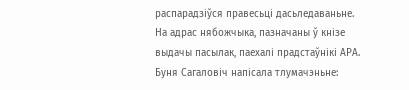распарадзіўся правесьці дасьледаваньне. На адрас нябожчыка, пазначаны ў кнізе выдачы пасылак, паехалі прадстаўнікі АРА. Буня Сагаловіч напісала тлумачэньне: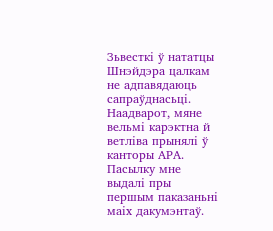Зьвесткі ў нататцы Шнэйдэра цалкам не адпавядаюць сапраўднасьці. Наадварот, мяне вельмі карэктна й ветліва прынялі ў канторы АРА. Пасылку мне выдалі пры першым паказаньні маіх дакумэнтаў.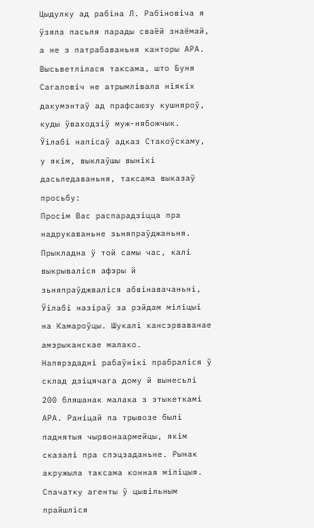Цыдулку ад рабіна Л. Рабіновіча я ўзяла пасьля парады сваёй знаёмай, а не з патрабаваньня канторы АРА.
Высьветлілася таксама, што Буня Сагаловіч не атрымлівала ніякіх дакумэнтаў ад прафсаюзу кушняроў, куды ўваходзіў муж-нябожчык. Ўілабі напісаў адказ Стакоўскаму, у якім, выклаўшы вынікі дасьледаваньня, таксама выказаў просьбу:
Просім Вас распарадзіцца пра надрукаваньне зьняпраўджаньня.
Прыкладна ў той самы час, калі выкрываліся афэры й зьняпраўджваліся абвінавачаньні, Ўілабі назіраў за рэйдам міліцыі на Камароўцы. Шукалі кансэрваванае амэрыканскае малако.
Напярэдадні рабаўнікі прабраліся ў склад дзіцячага дому й вынесьлі 200 бляшанак малака з этыкеткамі АРА. Раніцай па трывозе былі паднятыя чырвонаармейцы, якім сказалі пра спэцзаданьне. Рынак акружыла таксама конная міліцыя. Спачатку агенты ў цывільным прайшліся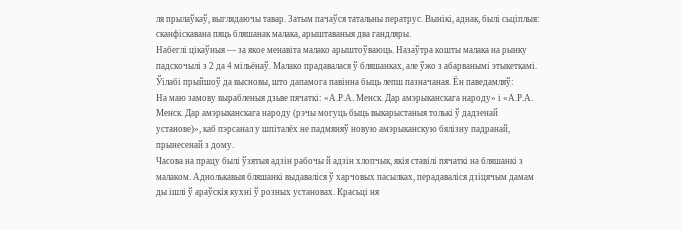ля прылаўкаў, выглядаючы тавар. Затым пачаўся татальны ператрус. Вынікі, аднак, былі сьціплыя: сканфіскавана пяць бляшанак малака, арыштаваныя два гандляры.
Набеглі цікаўныя — за якое менавіта малако арыштоўваюць. Назаўтра кошты малака на рынку падскочылі з 2 да 4 мільёнаў. Малако прадавалася ў бляшанках, але ўжо з абарванымі этыкеткамі.
Ўілабі прыйшоў да высновы, што дапамога павінна быць лепш пазначаная. Ён паведамляў:
На маю замову вырабленыя дзьве пячаткі: «А.Р.А. Менск. Дар амэрыканскага народу» і «А.Р.А. Менск. Дар амэрыканскага народу (рэчы могуць быць выкарыстаныя толькі ў дадзенай установе)», каб пэрсанал у шпіталёх не падмяняў новую амэрыканскую бялізну падранай, прынесенай з дому.
Часова на працу былі ўзятыя адзін рабочы й адзін хлопчык, якія ставілі пячаткі на бляшанкі з малаком. Аднолькавыя бляшанкі выдаваліся ў харчовых пасылках, перадаваліся дзіцячым дамам ды ішлі ў араўскія кухні ў розных установах. Красьці ня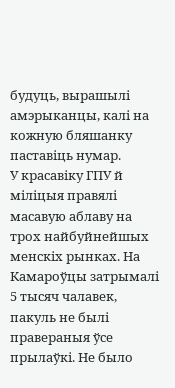будуць, вырашылі амэрыканцы, калі на кожную бляшанку паставіць нумар.
У красавіку ГПУ й міліцыя правялі масавую аблаву на трох найбуйнейшых менскіх рынках. На Камароўцы затрымалі 5 тысяч чалавек, пакуль не былі правераныя ўсе прылаўкі. Не было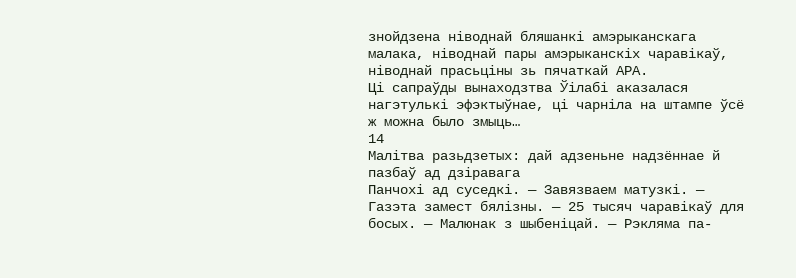знойдзена ніводнай бляшанкі амэрыканскага малака, ніводнай пары амэрыканскіх чаравікаў, ніводнай прасьціны зь пячаткай АРА.
Ці сапраўды вынаходзтва Ўілабі аказалася нагэтулькі эфэктыўнае, ці чарніла на штампе ўсё ж можна было змыць…
14
Малітва разьдзетых: дай адзеньне надзённае й пазбаў ад дзіравага
Панчохі ад суседкі. — Завязваем матузкі. — Газэта замест бялізны. — 25 тысяч чаравікаў для босых. — Малюнак з шыбеніцай. — Рэкляма па-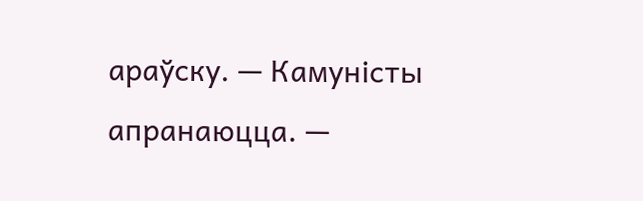араўску. — Камуністы апранаюцца. —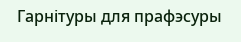Гарнітуры для прафэсуры